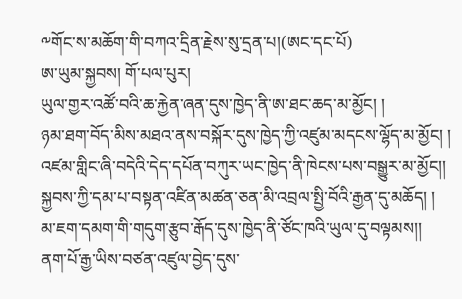༸གོང་ས་མཆོག་གི་བཀའ་དྲིན་རྗེས་སུ་དྲན་པ།(ཨང་དང་པོ)
ཨ་ཡུམ་སྐྱབས། གོ་པལ་པུར།
ཡུལ་གྱར་འཚོ་བའི་ཆ་རྐྱེན་ཞན་དུས་ཁྱེད་ནི་ཨ་ཐང་ཆད་མ་མྱོང། །
ཉམ་ཐག་བོད་མིས་མཐའ་ནས་བསྐོར་དུས་ཁྱེད་ཀྱི་འཛུམ་མདངས་ལྷོད་མ་མྱོང། །
འཛམ་གླིང་ཞི་བདེའི་དེད་དཔོན་བཀུར་ཡང་ཁྱེད་ནི་ཁེངས་པས་བསྒྱུར་མ་མྱོང།།
སྐྱབས་ཀྱི་དམ་པ་བསྟན་འཛིན་མཚན་ཅན་མི་འབྲལ་སྤྱི་བོའི་རྒྱན་དུ་མཆོད། །
མ་ཇག་དམག་གི་གདུག་རྩུབ་རྒོད་དུས་ཁྱེད་ནི་ཙོང་ཁའི་ཡུལ་དུ་བལྟམས།།
ནག་པོ་རྒྱ་ཡིས་བཙན་འཛུལ་བྱེད་དུས་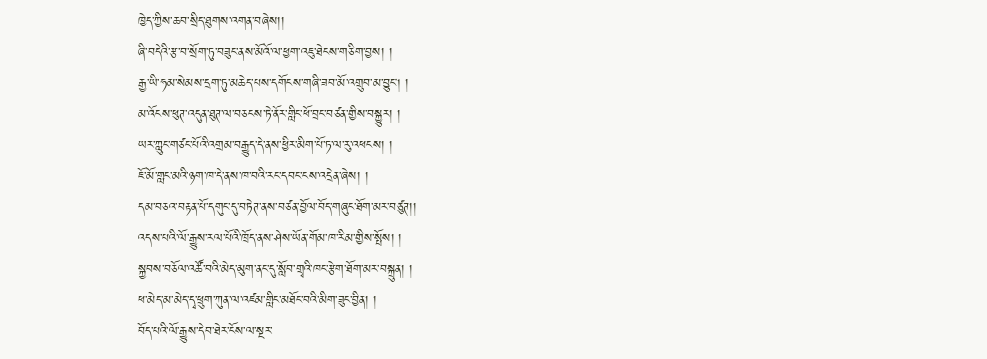ཁྱེད་ཀྱིས་ཆབ་སྲིད་ཐུགས་འགན་བཞེས།།
ཞི་བདེའི་རྩ་བ་སྲོག་ཏུ་བཟུང་ནས་མོའོ་ལ་ཕྱག་འཇུ་ཐེངས་གཅིག་བྱས། །
རྒྱ་ཡི་ཧམ་སེམས་དྲག་ཏུ་མཆེད་པས་དགོངས་གཞི་ཟབ་མོ་འགྲུབ་མ་བྱུང། །
མ་འོངས་ཕུཊ་འདུན་ཐུཊ་ལ་བཅངས་ཏེ་ནོར་གླིང་ཕོ་བྲང་བཙན་གྱིས་བསྐྱུར། །
ཡར་ཀླུང་གཙང་པོའི་འགྲམ་བརྒྱུད་དེ་ནས་ཕྱིར་མིག་པོ་ཏ་ལ་རུ་འཕངས། །
ཇོ་མོ་གླང་མའི་ཉག་ཁ་དེ་ནས་ཁ་བའི་རང་དབང་ངས་འདྲེན་ཞེས། །
དམ་བཅའ་བརྟན་པོ་དགུང་དུ་བཏེཊ་ནས་བཙན་བྱོལ་བོད་གཞུང་ཐོག་མར་བཙུཊ།།
འདས་པའི་ལོ་རྒྱུས་རལ་པོའི་ཁྲོད་ནས་ཤེས་ཡོན་གོམ་ཁ་རིམ་གྱིས་སྤོས། །
སྐྱབས་བཅོལ་འཚོ་བའི་མེད་མུག་ནང་དུ་སློབ་གྲྭའི་ཁང་རྩེག་ཐོག་མར་བསྐྲུན། །
ཕ་མེད་མ་མེད་དྭ་ཕྲུག་ཀུན་ལ་འཛམ་གླིང་མཐོང་བའི་མིག་ཟུང་བྱིན། །
བོད་པའི་ལོ་རྒྱུས་དེབ་ཐེར་ངོས་ལ་སྔར་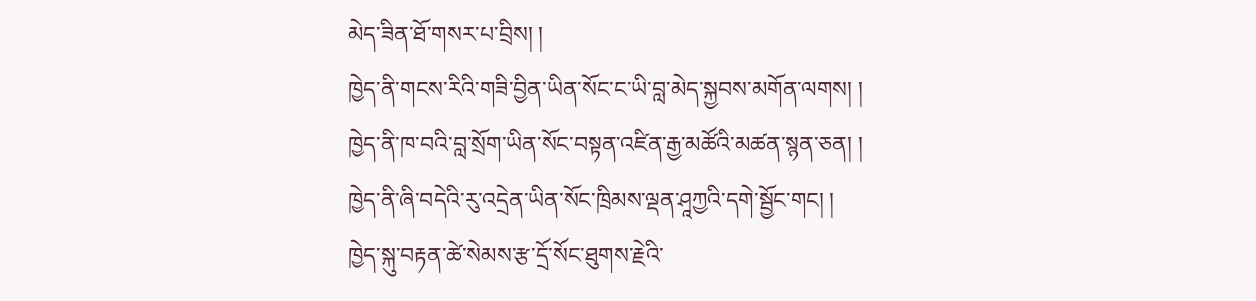མེད་ཟིན་ཐོ་གསར་པ་བྲིས། །
ཁྱེད་ནི་གངས་རིའི་གཟི་བྱིན་ཡིན་སོང་ང་ཡི་བླ་མེད་སྐྱབས་མགོན་ལགས། །
ཁྱེད་ནི་ཁ་བའི་བླ་སྲོག་ཡིན་སོང་བསྟན་འཛིན་རྒྱ་མཚོའི་མཚན་སྙན་ཅན། །
ཁྱེད་ནི་ཞི་བདེའི་རུ་འདྲེན་ཡིན་སོང་ཁྲིམས་ལྡན་ཤཱཀྱའི་དགེ་སྦྱོང་གང། །
ཁྱེད་སྐུ་བརྟན་ཚེ་སེམས་རྩ་དྲོ་སོང་ཐུགས་རྗེའི་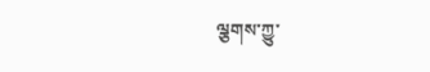ལྕགས་ཀྱུ་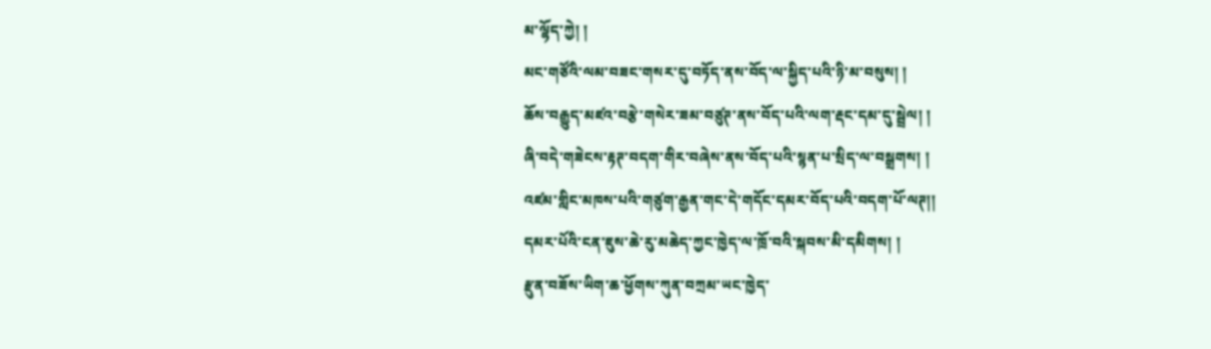མ་ལྷོད་ཀྱེ། །
མང་གཙོའི་ལམ་བཟང་གསར་དུ་བཏོད་ནས་བོད་ལ་སྐྱིད་པའི་ཉི་མ་བསུས། །
ཆོས་བརྒྱུད་མཛའ་བརྩེ་གསེར་ཟམ་བཙུཊ་ནས་བོད་པའི་ལག་རྡང་དམ་དུ་སྦྲེལ། །
ཞི་བདེ་གཟེངས་རྟཊ་བདག་གིར་བཞེས་ནས་བོད་པའི་སྙན་པ་སྲིད་ལ་བསྒྲགས། །
འཛམ་གླིང་མཁས་པའི་གཙུག་རྒྱན་གང་དེ་གདོང་དམར་བོད་པའི་བདག་པོ་ལཊ།།
དམར་པོའི་ངན་ཇུས་ཆེ་རུ་མཆེད་ཀྱང་ཁྱེད་ལ་ཁྲོ་བའི་སྐབས་མི་དམིགས། །
རྫུན་བཟོས་ཡིག་ཆ་ཕྱོགས་ཀུན་བཀྲམ་ཡང་ཁྱེད་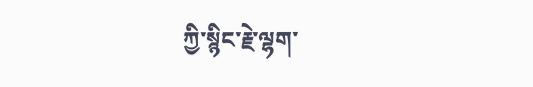ཀྱི་སྙིང་རྗེ་ལྷག་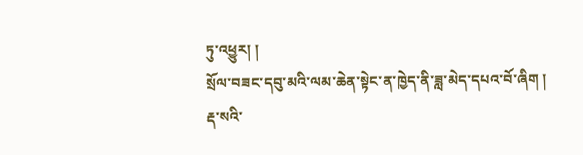ཏུ་འཕྱུར། །
སྲོལ་བཟང་དབུ་མའི་ལམ་ཆེན་སྟེང་ན་ཁྱེད་ནི་ཟླ་མེད་དཔའ་བོ་ཞིག །
རྡ་སའི་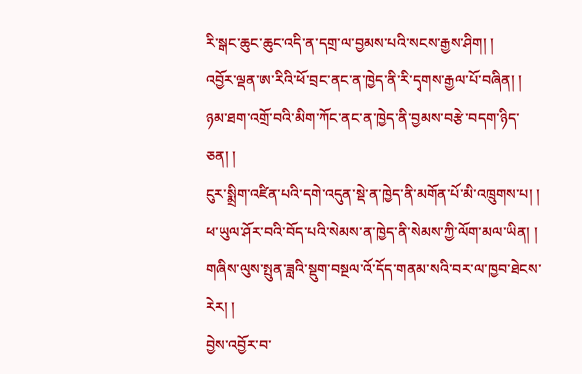རི་སྒང་ཆུང་ཆུང་འདི་ན་དགྲ་ལ་བྱམས་པའི་སངས་རྒྱས་ཤིག། །
འབྱོར་ལྡན་ཨ་རིའི་ཕོ་བྲང་ནང་ན་ཁྱེད་ནི་རི་དྭགས་རྒྱལ་པོ་བཞིན། །
ཉམ་ཐག་འགྲོ་བའི་མིག་ཀོང་ནང་ན་ཁྱེད་ནི་བྱམས་བརྩེ་བདག་ཉིད་ཅན། །
ངུར་སྨྲིག་འཛིན་པའི་དགེ་འདུན་སྡེ་ན་ཁྱེད་ནི་མགོན་པོ་མི་འཁྲུགས་པ། །
ཕ་ཡུལ་ཤོར་བའི་བོད་པའི་སེམས་ན་ཁྱེད་ནི་སེམས་ཀྱི་ལོག་མལ་ཡིན། །
གཞིས་ལུས་སྤུན་ཟླའི་སྡུག་བསྔལ་འོ་དོད་གནམ་སའི་བར་ལ་ཁྱབ་ཐེངས་རེར། །
བྱེས་འབྱོར་བ་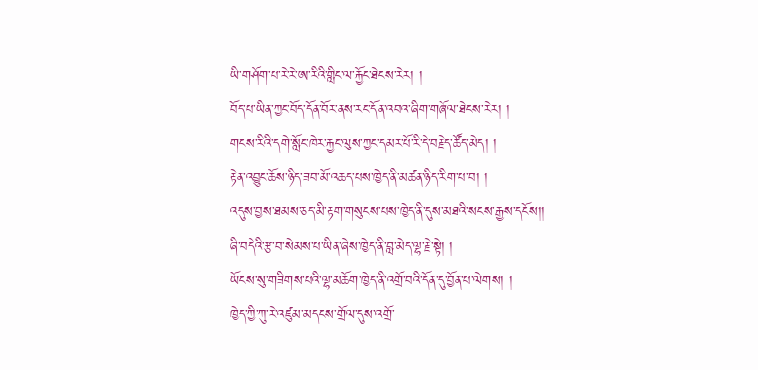ཡི་གཤོག་པ་རེ་རེ་ཨ་རིའི་གླིང་ལ་རྐྱོང་ཐེངས་རེར། །
བོད་པ་ཡིན་ཀྱང་བོད་དོན་བོར་ནས་རང་དོན་འབའ་ཞིག་གཞོལ་ཐེངས་རེར། །
གངས་རིའི་དགེ་སློང་ཁེར་རྐྱང་ལུས་ཀྱང་དམར་པོ་རི་དེ་བརྗེད་ཚོད་མེད། །
རྟེན་འབྱུང་ཆོས་ཉིད་ཟབ་མོ་འཆད་པས་ཁྱེད་ནི་མཚན་ཉིད་རིག་པ་བ། །
འདུས་བྱས་ཐམས་ཅད་མི་རྟག་གསུངས་པས་ཁྱེད་ནི་དུས་མཐའི་སངས་རྒྱས་དངོས།།
ཞི་བདེའི་རྩ་བ་སེམས་པ་ཡིན་ཞེས་ཁྱེད་ནི་བླ་མེད་ལྷ་རྗེ་སྟེ། །
ཡོངས་སུ་གཟིགས་པའི་ལྷ་མཆོག་ཁྱེད་ནི་འགྲོ་བའི་དོན་དུ་བྱོན་པ་ལེགས། །
ཁྱེད་ཀྱི་ཀུ་རེ་འཛུམ་མདངས་གྲོལ་དུས་འགྲོ་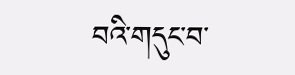བའི་གདུང་བ་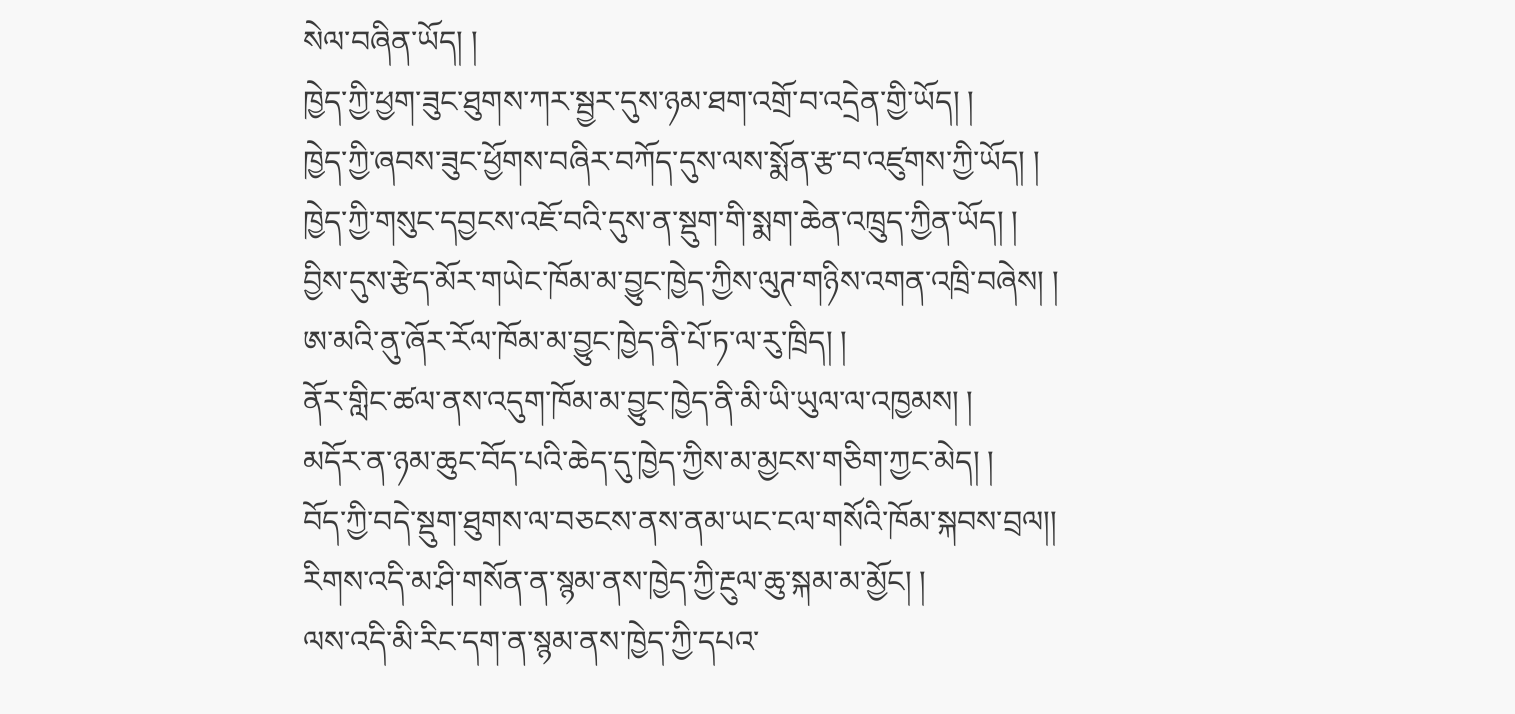སེལ་བཞིན་ཡོད། །
ཁྱེད་ཀྱི་ཕྱག་ཟུང་ཐུགས་ཀར་སྦྱར་དུས་ཉམ་ཐག་འགྲོ་བ་འདྲེན་གྱི་ཡོད། །
ཁྱེད་ཀྱི་ཞབས་ཟུང་ཕྱོགས་བཞིར་བཀོད་དུས་ལས་སྨོན་རྩ་བ་འཛུགས་ཀྱི་ཡོད། །
ཁྱེད་ཀྱི་གསུང་དབྱངས་འཇོ་བའི་དུས་ན་སྡུག་གི་སྨག་ཆེན་འཁྲུད་ཀྱིན་ཡོད། །
བྱིས་དུས་རྩེད་མོར་གཡེང་ཁོམ་མ་བྱུང་ཁྱེད་ཀྱིས་ལུཊ་གཉིས་འགན་འཁྲི་བཞེས། །
ཨ་མའི་ནུ་ཞོར་རོལ་ཁོམ་མ་བྱུང་ཁྱེད་ནི་པོ་ཏ་ལ་རུ་ཁྲིད། །
ནོར་གླིང་ཚལ་ནས་འདུག་ཁོམ་མ་བྱུང་ཁྱེད་ནི་མི་ཡི་ཡུལ་ལ་འཁྱམས། །
མདོར་ན་ཉམ་ཆུང་བོད་པའི་ཆེད་དུ་ཁྱེད་ཀྱིས་མ་མྱངས་གཅིག་ཀྱང་མེད། །
བོད་ཀྱི་བདེ་སྡུག་ཐུགས་ལ་བཅངས་ནས་ནམ་ཡང་ངལ་གསོའི་ཁོམ་སྐབས་བྲལ།།
རིགས་འདི་མ་ཤི་གསོན་ན་སྙམ་ནས་ཁྱེད་ཀྱི་རྔུལ་ཆུ་སྐམ་མ་མྱོང། །
ལས་འདི་མི་རིང་དག་ན་སྙམ་ནས་ཁྱེད་ཀྱི་དཔའ་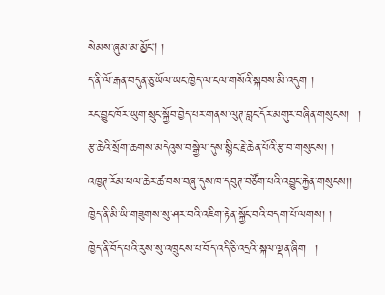སེམས་ཞུམ་མ་མྱོང། །
ད་ནི་ལོ་རྒན་བདུན་ཅུ་ཡོལ་ཡང་ཁྱེད་ལ་ངལ་གསོའི་སྐབས་མི་འདུག །
རང་བྱུང་ཁོར་ཡུག་སྲུང་སྐྱོབ་བྱེད་པར་གནས་ལུཊ་བླང་དོར་མགུར་བཞིན་གསུངས།  །
རྩ་ཆེའི་སྲོག་ཆགས་མདེའུས་བསྒྱེལ་དུས་སྙིང་རྗེ་ཆེན་པོའི་རྩ་བ་གསུངས། །
འཁྱཊ་རོམ་ཕལ་ཆེར་ཚ་བས་བཞུ་དུས་ཁ་དབུཊ་བཙོག་པའི་འབྱུང་རྐྱེན་གསུངས།།
ཁྱེད་ནི་མི་ཡི་གཟུགས་སུ་ཤར་བའི་འཇིག་རྟེན་སྐྱོང་བའི་བདག་པོ་ལགས། །
ཁྱེད་ནི་བོད་པའི་རུས་སུ་འཁྲུངས་པ་བོད་འདི་ཅི་འདྲའི་སྐལ་ལྡན་ཞིག  །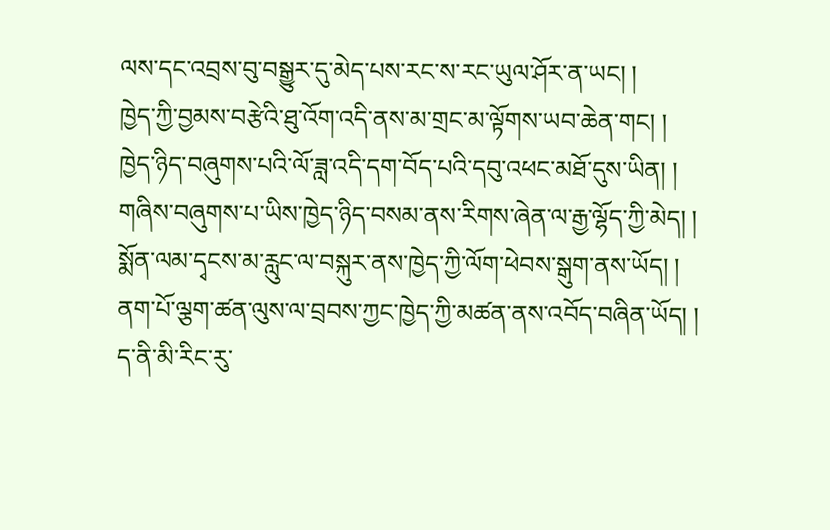ལས་དང་འབྲས་བུ་བསྒྱུར་དུ་མེད་པས་རང་ས་རང་ཡུལ་ཤོར་ན་ཡང། །
ཁྱེད་ཀྱི་བྱམས་བརྩེའི་ཐུ་འོག་འདི་ནས་མ་གྲང་མ་ལྟོགས་ཡབ་ཆེན་གང། །
ཁྱེད་ཉིད་བཞུགས་པའི་ལོ་ཟླ་འདི་དག་བོད་པའི་དབུ་འཕང་མཐོ་དུས་ཡིན། །
གཞིས་བཞུགས་པ་ཡིས་ཁྱེད་ཉིད་བསམ་ནས་རིགས་ཞེན་ལ་རྒྱ་ལྷོད་ཀྱི་མེད། །
སྨོན་ལམ་དྭངས་མ་རླུང་ལ་བསྐུར་ནས་ཁྱེད་ཀྱི་ལོག་ཕེབས་སྒུག་ནས་ཡོད། །
ནག་པོ་ལྕག་ཚན་ལུས་ལ་བྲབས་ཀྱང་ཁྱེད་ཀྱི་མཚན་ནས་འབོད་བཞིན་ཡོད། །
ད་ནི་མི་རིང་རུ་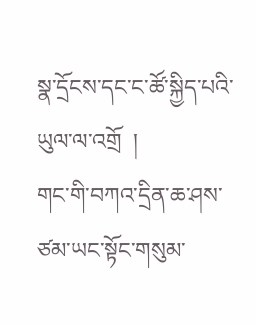སྣ་དྲོངས་དང་ང་ཚོ་སྐྱིད་པའི་ཡུལ་ལ་འགྲོ  །
གང་གི་བཀའ་དྲིན་ཆ་ཤས་ཙམ་ཡང་སྟོང་གསུམ་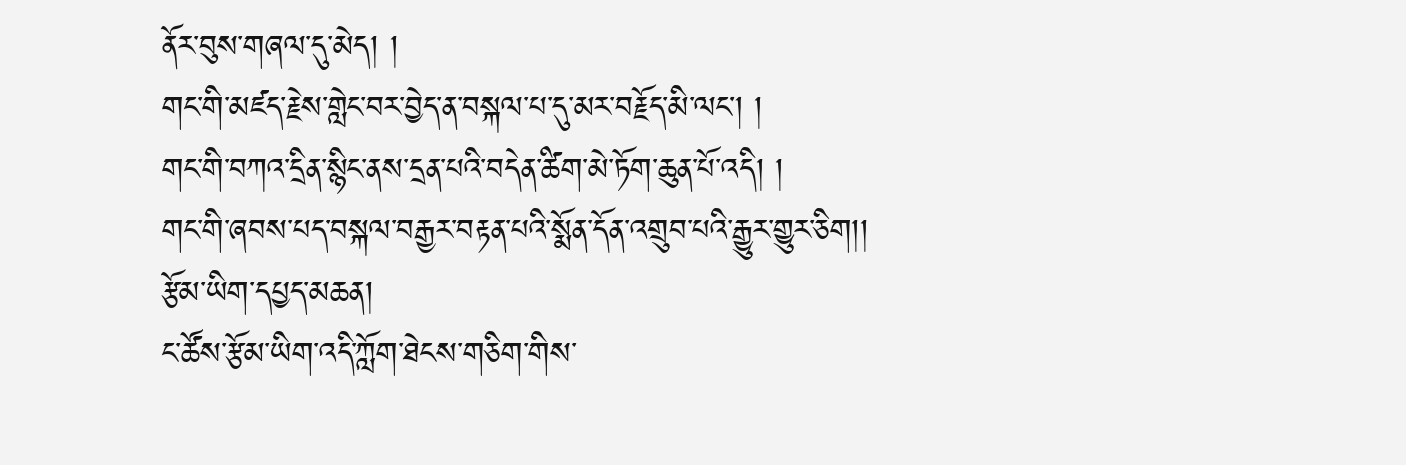ནོར་བུས་གཞལ་དུ་མེད། །
གང་གི་མཛད་རྗེས་གླེང་བར་བྱེད་ན་བསྐལ་པ་དུ་མར་བརྗོད་མི་ལང། །
གང་གི་བཀའ་དྲིན་སྙིང་ནས་དྲན་པའི་བདེན་ཚིག་མེ་ཏོག་ཆུན་པོ་འདི། །
གང་གི་ཞབས་པད་བསྐལ་བརྒྱར་བརྟན་པའི་སྨོན་དོན་འགྲུབ་པའི་རྒྱུར་གྱུར་ཅིག།།
རྩོམ་ཡིག་དཔྱད་མཆན།
ང་ཚོས་རྩོམ་ཡིག་འདི་ཀློག་ཐེངས་གཅིག་གིས་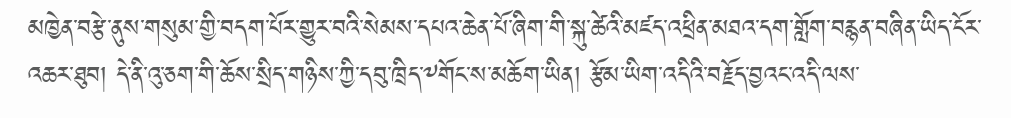མཁྱེན་བརྩེ་ནུས་གསུམ་གྱི་བདག་པོར་གྱུར་བའི་སེམས་དཔའ་ཆེན་པོ་ཞིག་གི་སྐུ་ཚེའི་མཛད་འཕྲིན་མཐའ་དག་གློག་བརྙན་བཞིན་ཡིད་ངོར་འཆར་ཐུབ། དེ་ནི་འུ་ཅག་གི་ཆོས་སྲིད་གཉིས་ཀྱི་དབུ་ཁྲིད་༸གོང་ས་མཆོག་ཡིན། རྩོམ་ཡིག་འདིའི་བརྗོད་བྱའང་འདི་ལས་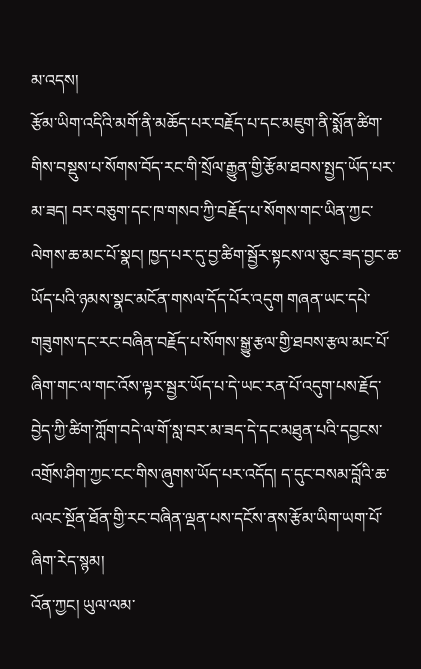མ་འདས།
རྩོམ་ཡིག་འདིའི་མགོ་ནི་མཆོད་པར་བརྗོད་པ་དང་མཇུག་ནི་སྨོན་ཚིག་གིས་བསྡུས་པ་སོགས་བོད་རང་གི་སྲོལ་རྒྱུན་གྱི་རྩོམ་ཐབས་སྤྱད་ཡོད་པར་མ་ཟད། བར་བཅུག་དང་ཁ་གསབ་ཀྱི་བརྗོད་པ་སོགས་གང་ཡིན་ཀྱང་ལེགས་ཆ་མང་པོ་སྣང། ཁྱད་པར་དུ་བྱ་ཚིག་སྦྱོར་སྟངས་ལ་ཅུང་ཟད་བྱང་ཆ་ཡོད་པའི་ཉམས་སྣང་མངོན་གསལ་དོད་པོར་འདུག གཞན་ཡང་དཔེ་གཟུགས་དང་རང་བཞིན་བརྗོད་པ་སོགས་སྒྱུ་རྩལ་གྱི་ཐབས་རྩལ་མང་པོ་ཞིག་གང་ལ་གང་འོས་ལྟར་སྦྱར་ཡོད་པ་དེ་ཡང་རན་པོ་འདུག་པས་རྗོད་བྱེད་ཀྱི་ཚིག་ཀློག་བདེ་ལ་གོ་སླ་བར་མ་ཟད་དེ་དང་མཐུན་པའི་དབྱངས་འགྲོས་ཤིག་ཀྱང་ངང་གིས་ཞུགས་ཡོད་པར་འདོད། ད་དུང་བསམ་བློའི་ཆ་ལའང་སྔོན་ཐོན་གྱི་རང་བཞིན་ལྡན་པས་དངོས་ནས་རྩོམ་ཡིག་ཡག་པོ་ཞིག་རེད་སྙམ།
འོན་ཀྱང། ཡུལ་ལམ་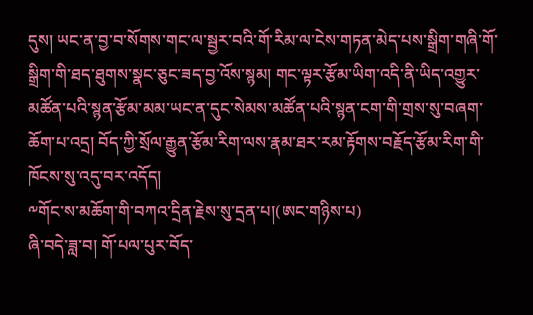དུས། ཡང་ན་བྱ་བ་སོགས་གང་ལ་སྦྱར་བའི་གོ་རིམ་ལ་ངེས་གཏན་མེད་པས་སྒྲིག་གཞི་གོ་སྒྲིག་གི་ཐད་ཐུགས་སྣང་ཅུང་ཟད་བྱ་འོས་སྙམ། གང་ལྟར་རྩོམ་ཡིག་འདི་ནི་ཡིད་འགྱུར་མཚོན་པའི་སྙན་རྩོམ་མམ་ཡང་ན་དུང་སེམས་མཚོན་པའི་སྙན་ངག་གི་གྲས་སུ་བཞག་ཆོག་པ་འདྲ། བོད་ཀྱི་སྲོལ་རྒྱུན་རྩོམ་རིག་ལས་རྣམ་ཐར་རམ་རྟོགས་བརྗོད་རྩོམ་རིག་གི་ཁོངས་སུ་འདུ་བར་འདོད།
༸གོང་ས་མཆོག་གི་བཀའ་དྲིན་རྗེས་སུ་དྲན་པ།(ཨང་གཉིས་པ)
ཞི་བདེ་ཟླ་བ། གོ་པལ་པུར་བོད་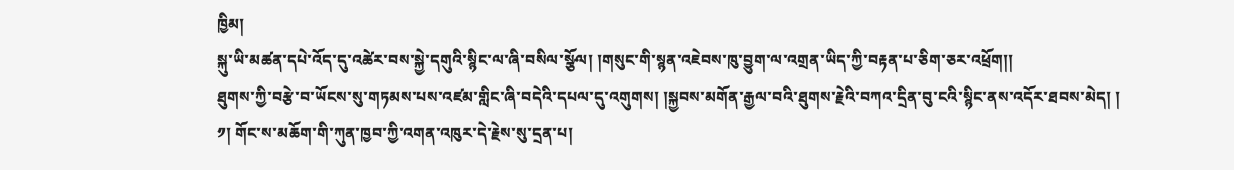ཁྱིམ།
སྐུ་ཡི་མཚན་དཔེ་འོད་དུ་འཚེར་བས་སྐྱེ་དགུའི་སྙིང་ལ་ཞི་བསིལ་སྩོལ། །གསུང་གི་སྙན་འཇེབས་ཁུ་བྱུག་ལ་འགྲན་ཡིད་ཀྱི་བརྟན་པ་ཅིག་ཅར་འཕྲོག།།
ཐུགས་ཀྱི་བརྩེ་བ་ཡོངས་སུ་གཏམས་པས་འཛམ་གླིང་ཞི་བདེའི་དཔལ་དུ་འགུགས། །སྐྱབས་མགོན་རྒྱལ་བའི་ཐུགས་རྗེའི་བཀའ་དྲིན་བུ་ངའི་སྙིང་ནས་འདོར་ཐབས་མེད། །
༡། གོང་ས་མཆོག་གི་ཀུན་ཁྱབ་ཀྱི་འགན་འཁུར་དེ་རྗེས་སུ་དྲན་པ།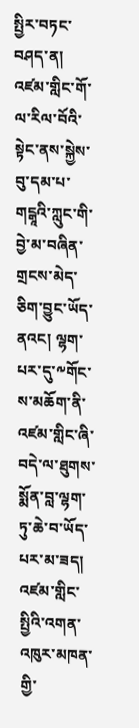སྤྱིར་བཏང་བཤད་ན། འཛམ་གླིང་གོ་ལ་རིལ་བོའི་སྟེང་ནས་སྐྱེས་བུ་དམ་པ་གངྒཱའི་ཀླུང་གི་བྱེ་མ་བཞིན་གྲངས་མེད་ཅིག་བྱུང་ཡོད་ནའང། ལྷག་པར་དུ་༸གོང་ས་མཆོག་ནི་འཛམ་གླིང་ཞི་བདེ་ལ་ཐུགས་སྨོན་བླ་ལྷག་ཏུ་ཆེ་བ་ཡོད་པར་མ་ཟད། འཛམ་གླིང་སྤྱིའི་འགན་འཁུར་མཁན་གྱི་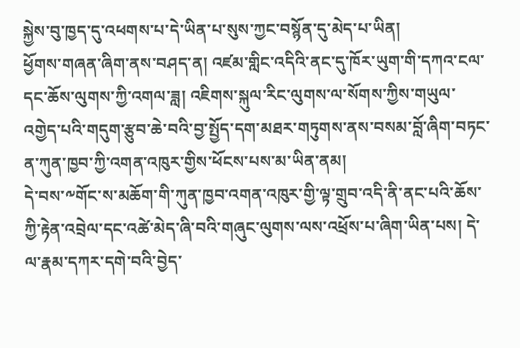སྐྱེས་བུ་ཁྱད་དུ་འཕགས་པ་དེ་ཡིན་པ་སུས་ཀྱང་བསྙོན་དུ་མེད་པ་ཡིན།
ཕྱོགས་གཞན་ཞིག་ནས་བཤད་ན། འཛམ་གླིང་འདིའི་ནང་དུ་ཁོར་ཡུག་གི་དཀའ་ངལ་དང་ཆོས་ལུགས་ཀྱི་འགལ་ཟླ། འཇིགས་སྐུལ་རིང་ལུགས་ལ་སོགས་ཀྱིས་གཡུལ་འགྱེད་པའི་གདུག་རྩུབ་ཆེ་བའི་བྱ་སྤྱོད་དག་མཐར་གཏུགས་ནས་བསམ་བློ་ཞིག་བཏང་ན་ཀུན་ཁྱབ་ཀྱི་འགན་འཁུར་གྱིས་ཕོངས་པས་མ་ཡིན་ནམ།
དེ་བས་༸གོང་ས་མཆོག་གི་ཀུན་ཁྱབ་འགན་འཁུར་གྱི་ལྟ་གྲུབ་འདི་ནི་ནང་པའི་ཆོས་ཀྱི་རྟེན་འབྲེལ་དང་འཚེ་མེད་ཞི་བའི་གཞུང་ལུགས་ལས་འཕྲོས་པ་ཞིག་ཡིན་པས། དེ་ལ་རྣམ་དཀར་དགེ་བའི་བྱེད་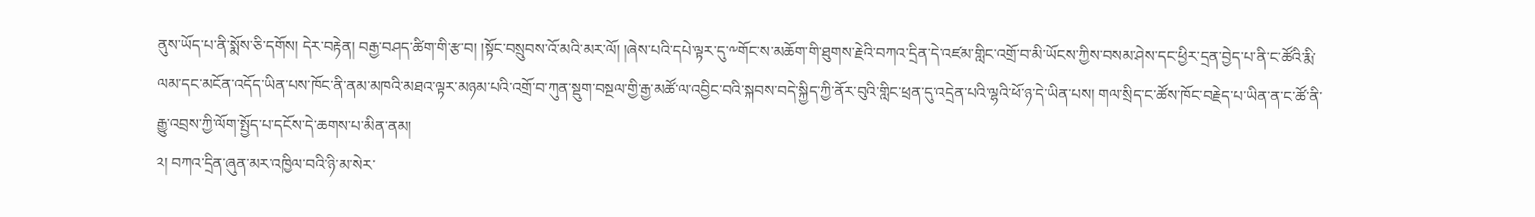ནུས་ཡོད་པ་ནི་སྨོས་ཅི་དགོས། དེར་བརྟེན། བརྒྱ་བཤད་ཚིག་གི་རྩ་བ། །སྟོང་བསྲུབས་འོ་མའི་མར་ལོ། །ཞེས་པའི་དཔེ་ལྟར་དུ་༸གོང་ས་མཆོག་གི་ཐུགས་རྗེའི་བཀའ་དྲིན་དེ་འཛམ་གླིང་འགྲོ་བ་མི་ཡོངས་ཀྱིས་བསམ་ཤེས་དང་ཕྱིར་དྲན་བྱེད་པ་ནི་ང་ཚོའི་རྨི་ལམ་དང་མངོན་འདོད་ཡིན་པས་ཁོང་ནི་ནམ་མཁའི་མཐའ་ལྟར་མཉམ་པའི་འགྲོ་བ་ཀུན་སྡུག་བསྔལ་གྱི་རྒྱ་མཚོ་ལ་འབྱིང་བའི་སྐབས་བདེ་སྐྱིད་ཀྱི་ནོར་བུའི་གླིང་ཕྲན་དུ་འདྲེན་པའི་ལྷའི་ཕོ་ཉ་དེ་ཡིན་པས། གལ་སྲིད་ང་ཚོས་ཁོང་བརྗེད་པ་ཡིན་ན་ང་ཚོ་ནི་རྒྱུ་འབྲས་ཀྱི་ལོག་སྤྱོད་པ་དངོས་དེ་ཆགས་པ་མིན་ནམ།
༢། བཀའ་དྲིན་ཞུན་མར་འཁྱིལ་བའི་ཉི་མ་སེར་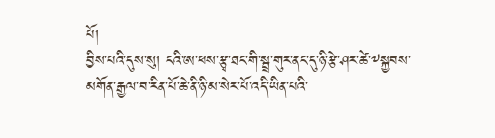པོ།
བྱིས་པའི་དུས་སུ། ངའི་ཨ་ཕས་རྩྭ་ཐང་གི་སྦྲ་གུར་ནང་དུ་ཉི་རྩེ་ཤར་ཚེ་༸སྐྱབས་མགོན་རྒྱལ་བ་རིན་པོ་ཆེ་ནི་ཉི་མ་སེར་པོ་འདི་ཡིན་པའི་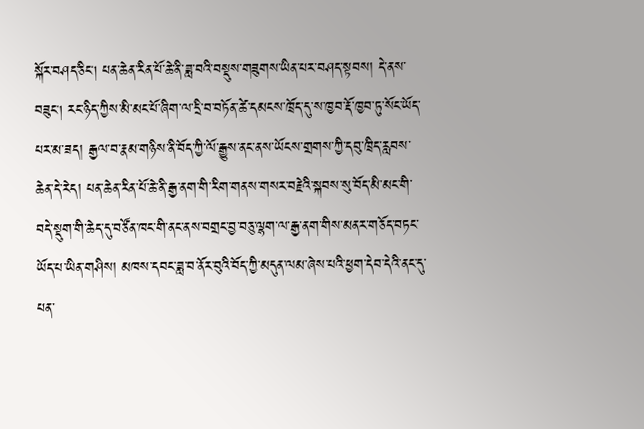སྐོར་བཤད་ཅིང། པན་ཆེན་རིན་པོ་ཆེ་ནི་ཟླ་བའི་བསྡུས་གཟུགས་ཡིན་པར་བཤད་སྟབས། དེ་ནས་བཟུང། རང་ཉིད་ཀྱིས་མི་མང་པོ་ཞིག་ལ་དྲི་བ་བཏོན་ཚེ་དམངས་ཁྲོད་དུ་ས་ཁྱབ་རྡོ་ཁྱབ་ཏུ་སོང་ཡོད་པར་མ་ཟད། རྒྱལ་བ་རྣམ་གཉིས་ནི་བོད་ཀྱི་ལོ་རྒྱུས་ནང་ནས་ཡོངས་གྲགས་ཀྱི་དབུ་ཁྲིད་རླབས་ཆེན་དེ་རེད། པན་ཆེན་རིན་པོ་ཆེ་ནི་རྒྱ་ནག་གི་རིག་གནས་གསར་བརྗེའི་སྐབས་སུ་བོད་མི་མང་གི་བདེ་སྡུག་གི་ཆེད་དུ་བཙོན་ཁང་གི་ནང་ནས་བགྲང་བྱ་བཅུ་ལྷག་ལ་རྒྱ་ནག་གིས་མནར་གཅོད་བཏང་ཡོད་པ་ཡིན་གཤིས། མཁས་དབང་ཟླ་བ་ནོར་བུའི་བོད་ཀྱི་མདུན་ལམ་ཞེས་པའི་ཕྱག་དེབ་དེའི་ནང་དུ་པན་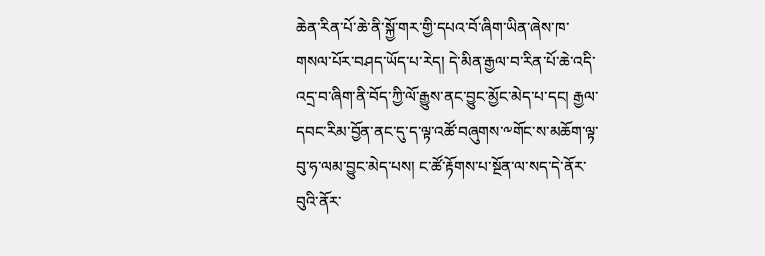ཆེན་རིན་པོ་ཆེ་ནི་སྐྱོ་གར་གྱི་དཔའ་བོ་ཞིག་ཡིན་ཞེས་ཁ་གསལ་པོར་བཤད་ཡོད་པ་རེད། དེ་མིན་རྒྱལ་བ་རིན་པོ་ཆེ་འདི་འདྲ་བ་ཞིག་ནི་བོད་ཀྱི་ལོ་རྒྱུས་ནང་བྱུང་མྱོང་མེད་པ་དང། རྒྱལ་དབང་རིམ་བྱོན་ནང་དུ་ད་ལྟ་འཚོ་བཞུགས་༸གོང་ས་མཆོག་ལྟ་བུ་ཧ་ལམ་བྱུང་མེད་པས། ང་ཚོ་རྟོགས་པ་སྔོན་ལ་སད་དེ་ནོར་བུའི་ནོར་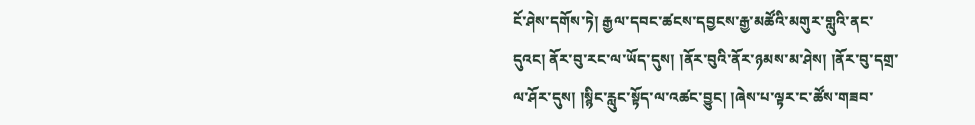ངོ་ཤེས་དགོས་ཏེ། རྒྱལ་དབང་ཚངས་དབྱངས་རྒྱ་མཚོའི་མགུར་གླུའི་ནང་དུའང། ནོར་བུ་རང་ལ་ཡོད་དུས། །ནོར་བུའི་ནོར་ཉམས་མ་ཤེས། །ནོར་བུ་དགྲ་ལ་ཤོར་དུས། །སྙིང་རླུང་སྟོད་ལ་འཚང་བྱུང། །ཞེས་པ་ལྟར་ང་ཚོས་གཟབ་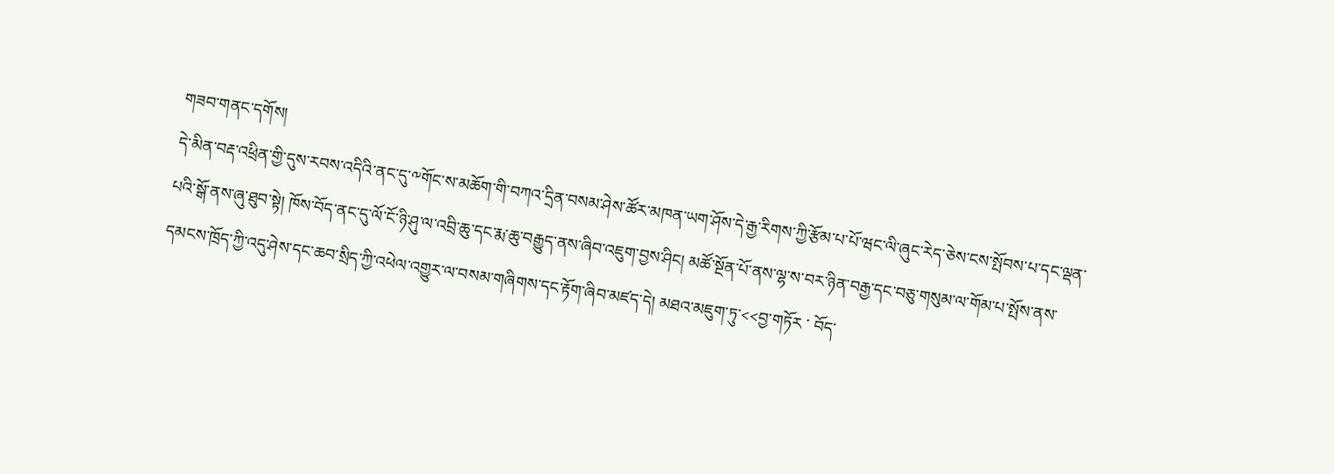གཟབ་གནང་དགོས།
དེ་མིན་བརྡ་འཕྲིན་གྱི་དུས་རབས་འདིའི་ནང་དུ་༸གོང་ས་མཆོག་གི་བཀའ་དྲིན་བསམ་ཤེས་ཚོར་མཁན་ཡག་ཤོས་དེ་རྒྱ་རིགས་ཀྱི་རྩོམ་པ་པོ་ཝང་ལི་ཞུང་རེད་ཅེས་ངས་སྤོབས་པ་དང་ལྡན་པའི་སྒོ་ནས་ཞུ་ཐུབ་སྟེ། ཁོས་བོད་ནང་དུ་ལོ་ངོ་ཉི་ཤུ་ལ་འབྲི་ཆུ་དང་རྨ་ཆུ་བརྒྱུད་ནས་ཞིབ་འཇུག་བྱས་ཤིང། མཚོ་སྔོན་པོ་ནས་ལྷ་ས་བར་ཉིན་བརྒྱ་དང་བཅུ་གསུམ་ལ་གོམ་པ་སྤོས་ནས་དམངས་ཁྲོད་ཀྱི་འདུ་ཤེས་དང་ཆབ་སྲིད་ཀྱི་འཕེལ་འགྱུར་ལ་བསམ་གཞིགས་དང་རྟོག་ཞིབ་མཛད་དེ། མཐའ་མཇུག་ཏུ་<<བྱ་གཏོར ་ བོད་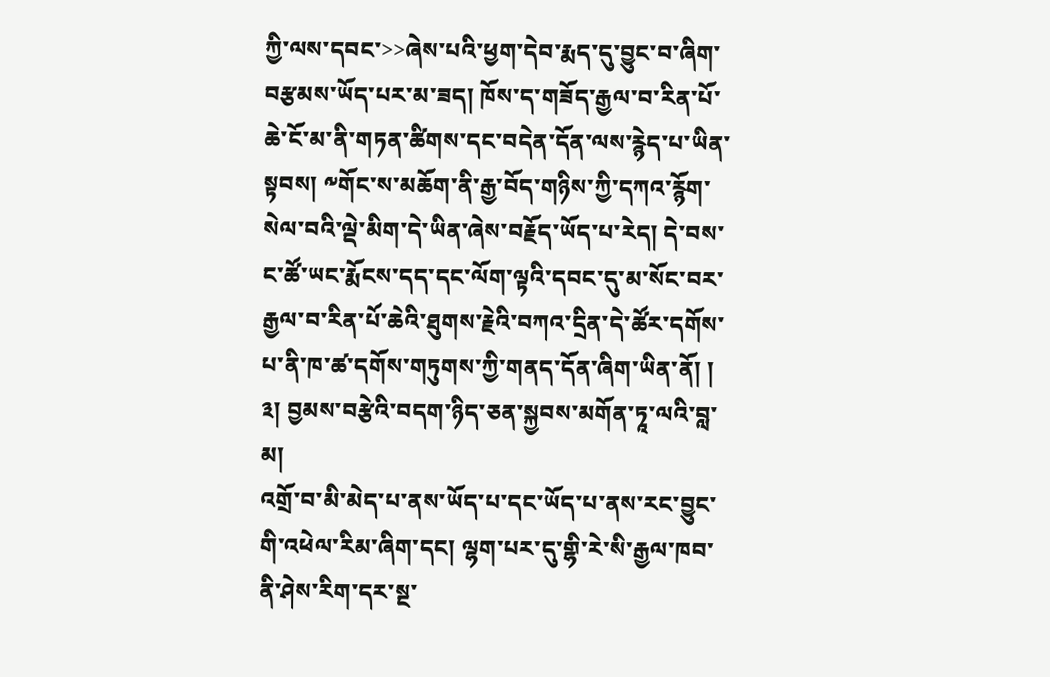ཀྱི་ལས་དབང་>>ཞེས་པའི་ཕྱག་དེབ་རྨད་དུ་བྱུང་བ་ཞིག་བརྩམས་ཡོད་པར་མ་ཟད། ཁོས་ད་གཟོད་རྒྱལ་བ་རིན་པོ་ཆེ་ངོ་མ་ནི་གཏན་ཚིགས་དང་བདེན་དོན་ལས་རྙེད་པ་ཡིན་སྟབས། ༸གོང་ས་མཆོག་ནི་རྒྱ་བོད་གཉིས་ཀྱི་དཀའ་རྙོག་སེལ་བའི་ལྡེ་མིག་དེ་ཡིན་ཞེས་བརྗོད་ཡོད་པ་རེད། དེ་བས་ང་ཚོ་ཡང་རྨོངས་དད་དང་ལོག་ལྟའི་དབང་དུ་མ་སོང་བར་རྒྱལ་བ་རིན་པོ་ཆེའི་ཐུགས་རྗེའི་བཀའ་དྲིན་དེ་ཚོར་དགོས་པ་ནི་ཁ་ཚ་དགོས་གཏུགས་ཀྱི་གནད་དོན་ཞིག་ཡིན་ནོ། །
༣། བྱམས་བརྩེའི་བདག་ཉིད་ཅན་སྐྱབས་མགོན་ཏཱ་ལའི་བླ་མ།
འགྲོ་བ་མི་མེད་པ་ནས་ཡོད་པ་དང་ཡོད་པ་ནས་རང་བྱུང་གི་འཕེལ་རིམ་ཞིག་དང། ལྷག་པར་དུ་གྷི་རེ་སི་རྒྱལ་ཁབ་ནི་ཤེས་རིག་དར་སྔ་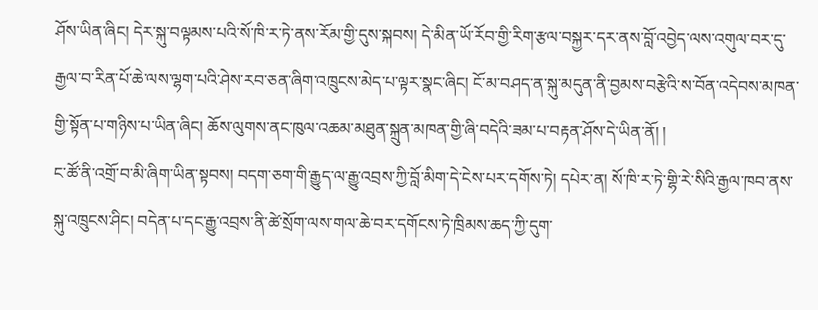ཤོས་ཡིན་ཞིང། དེར་སྐུ་བལྟམས་པའི་སོ་ཁི་ར་ཏེ་ནས་རོམ་གྱི་དུས་སྐབས། དེ་མིན་ཡོ་རོབ་གྱི་རིག་རྩལ་བསྐྱར་དར་ནས་བློ་འབྱེད་ལས་འགུལ་བར་དུ་རྒྱལ་བ་རིན་པོ་ཆེ་ལས་ལྷག་པའི་ཤེས་རབ་ཅན་ཞིག་འཁྲུངས་མེད་པ་ལྟར་སྣང་ཞིང། ངོ་མ་བཤད་ན་སྐུ་མདུན་ནི་བྱམས་བརྩེའི་ས་བོན་འདེབས་མཁན་གྱི་སྟོན་པ་གཉིས་པ་ཡིན་ཞིང། ཆོས་ལུགས་ནང་ཁུལ་འཆམ་མཐུན་སྐྲུན་མཁན་གྱི་ཞི་བདེའི་ཟམ་པ་བརྟན་ཤོས་དེ་ཡིན་ནོ། །
ང་ཚོ་ནི་འགྲོ་བ་མི་ཞིག་ཡིན་སྟབས། བདག་ཅག་གི་རྒྱུད་ལ་རྒྱུ་འབྲས་ཀྱི་བློ་མིག་དེ་ངེས་པར་དགོས་ཏེ། དཔེར་ན། སོ་ཁི་ར་ཏེ་གྷི་རེ་སིའི་རྒྱལ་ཁབ་ནས་སྐུ་འཁྲུངས་ཤིང། བདེན་པ་དང་རྒྱུ་འབྲས་ནི་ཚེ་སྲོག་ལས་གལ་ཆེ་བར་དགོངས་ཏེ་ཁྲིམས་ཆད་ཀྱི་དུག་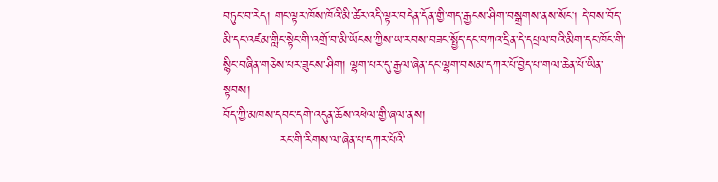བཏུང་བ་རེད། གང་ལྟར་ཁོས་ཁོའི་མི་ཚེར་འདི་ལྟར་བདེན་དོན་གྱི་གད་རྒྱངས་ཤིག་བསྒྲགས་ནས་སོང། དེ་བས་བོད་མི་དང་འཛམ་གླིང་སྟེང་གི་འགྲོ་བ་མི་ཡོངས་ཀྱིས་ཡ་རབས་བཟང་སྤྱོད་དང་བཀའ་དྲིན་དེ་དཔྲལ་བའི་མིག་དང་ཁོང་གི་སྙིང་བཞིན་གཅེས་པར་ཟུངས་ཤིག། ལྷག་པར་དུ་རྒྱལ་ཞེན་དང་ལྷག་བསམ་དཀར་པོ་བྱེད་པ་གལ་ཆེན་པོ་ཡིན་སྟབས།
བོད་ཀྱི་མཁས་དབང་དགེ་འདུན་ཆོས་འཕེལ་གྱི་ཞལ་ནས།
             རང་གི་རིགས་ལ་ཞེན་པ་དཀར་པོའི་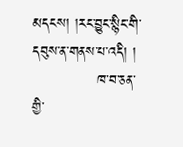མདངས། །རང་བྱུང་སྙིང་གི་དབུས་ན་གནས་པ་འདི། །
             ཁ་བ་ཅན་གྱི་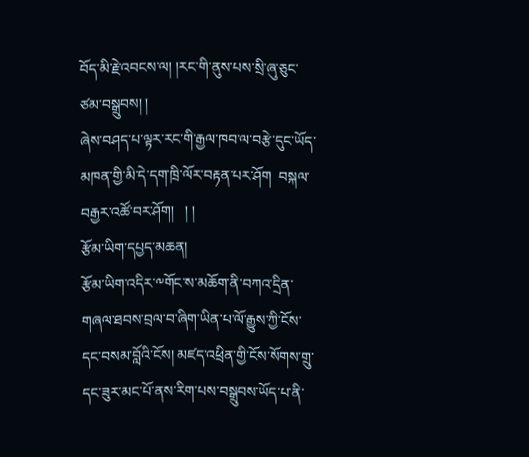བོད་མི་རྗེ་འབངས་ལ། །རང་གི་ནུས་པས་སྲི་ཞུ་ཅུང་ཙམ་བསྒྲུབས། །
ཞེས་བཤད་པ་ལྟར་རང་གི་རྒྱལ་ཁབ་ལ་བརྩེ་དུང་ཡོད་མཁན་གྱི་མི་དེ་དག་ཁྲི་ལོར་བརྟན་པར་ཤོག  བསྐལ་བརྒྱར་འཚོ་བར་ཤོག།   ། །
རྩོམ་ཡིག་དཔྱད་མཆན།
རྩོམ་ཡིག་འདིར་༸གོང་ས་མཆོག་ནི་བཀའ་དྲིན་གཞལ་ཐབས་བྲལ་བ་ཞིག་ཡིན་པ་ལོ་རྒྱུས་ཀྱི་ངོས་དང་བསམ་བློའི་ངོས། མཛད་འཕྲིན་གྱི་ངོས་སོགས་གྲུ་དང་ཟུར་མང་པོ་ནས་རིག་པས་བསྒྲུབས་ཡོད་པ་ནི་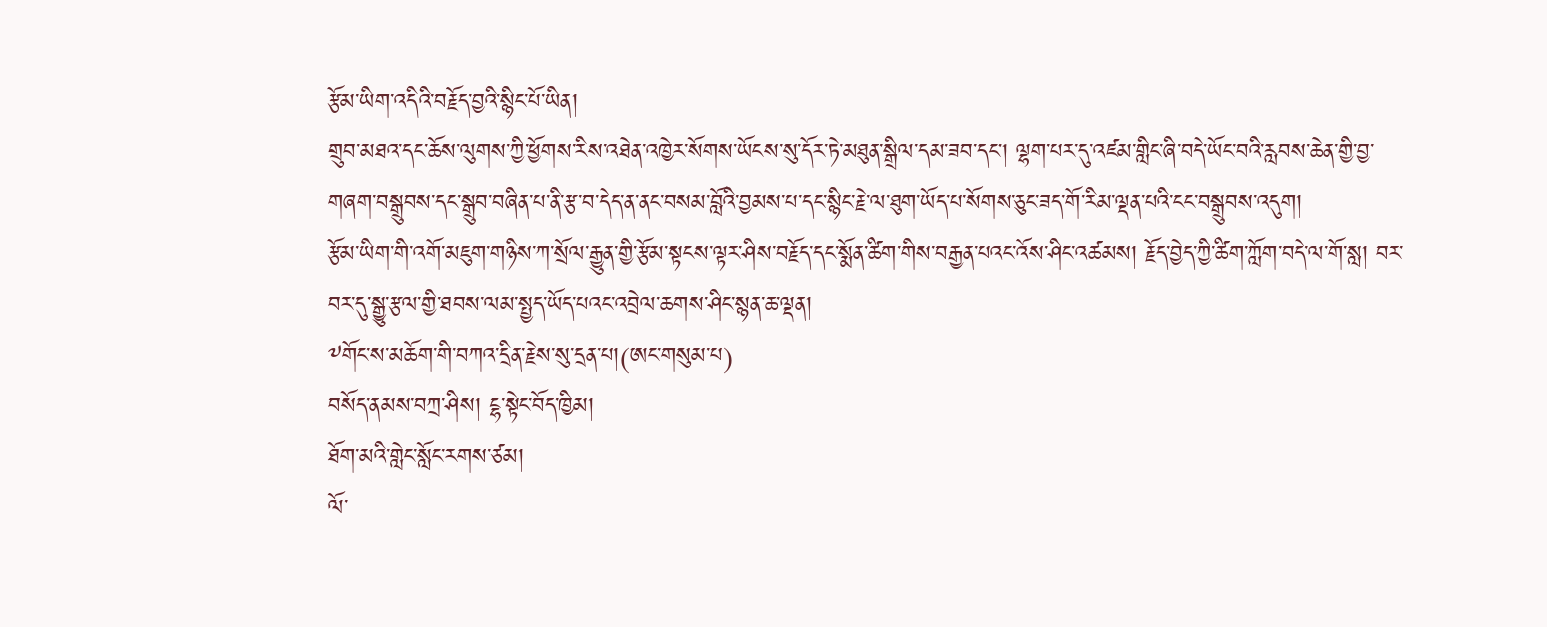རྩོམ་ཡིག་འདིའི་བརྗོད་བྱའི་སྙིང་པོ་ཡིན།
གྲུབ་མཐའ་དང་ཆོས་ལུགས་ཀྱི་ཕྱོགས་རིས་འཐེན་འཁྱེར་སོགས་ཡོངས་སུ་དོར་ཏེ་མཐུན་སྒྲིལ་དམ་ཟབ་དང། ལྷག་པར་དུ་འཛམ་གླིང་ཞི་བདེ་ཡོང་བའི་རླབས་ཆེན་གྱི་བྱ་གཞག་བསྒྲུབས་དང་སྒྲུབ་བཞིན་པ་ནི་རྩ་བ་དེད་ན་ནང་བསམ་བློའི་བྱམས་པ་དང་སྙིང་རྗེ་ལ་ཐུག་ཡོད་པ་སོགས་ཅུང་ཟད་གོ་རིམ་ལྡན་པའི་ངང་བསྒྲུབས་འདུག།
རྩོམ་ཡིག་གི་འགོ་མཇུག་གཉིས་ཀ་སྲོལ་རྒྱུན་གྱི་རྩོམ་སྟངས་ལྟར་ཤིས་བརྗོད་དང་སྨོན་ཚིག་གིས་བརྒྱན་པའང་འོས་ཤིང་འཚམས། རྗོད་བྱེད་ཀྱི་ཚིག་ཀློག་བདེ་ལ་གོ་སླ། བར་བར་དུ་སྒྱུ་རྩལ་གྱི་ཐབས་ལམ་སྤྱད་ཡོད་པའང་འབྲེལ་ཆགས་ཤིང་སྙན་ཆ་ལྡན།
༸གོང་ས་མཆོག་གི་བཀའ་དྲིན་རྗེས་སུ་དྲན་པ།(ཨང་གསུམ་པ)
བསོད་ནམས་བཀྲ་ཤིས། ངྷ་སྟེང་བོད་ཁྱིམ།
ཐོག་མའི་གླེང་སློང་རགས་ཙམ།
ལོ་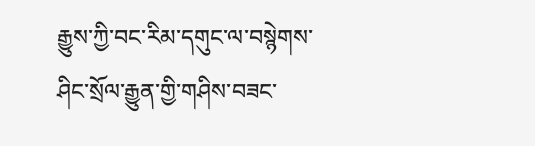རྒྱུས་ཀྱི་བང་རིམ་དགུང་ལ་བསྙེགས་ཤིང་སྲོལ་རྒྱུན་གྱི་གཤིས་བཟང་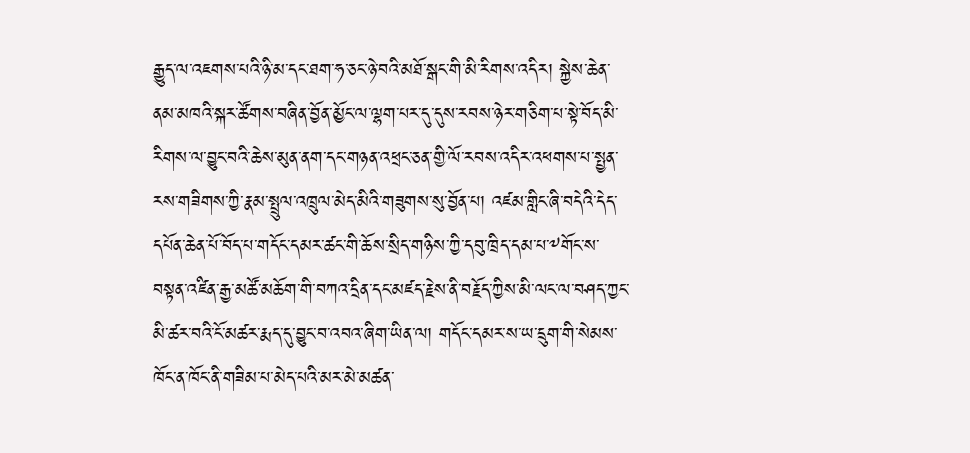རྒྱུད་ལ་འཇགས་པའི་ཉི་མ་དང་ཐག་ཧ་ཅང་ཉེ་བའི་མཐོ་སྒང་གི་མི་རིགས་འདིར། སྐྱེས་ཆེན་ནམ་མཁའི་སྐར་ཚོགས་བཞིན་བྱོན་མྱོང་ལ་ལྷག་པར་དུ་དུས་རབས་ཉེར་གཅིག་པ་སྟེ་བོད་མི་རིགས་ལ་བྱུང་བའི་ཆེས་མུན་ནག་དང་གཉན་འཕྲང་ཅན་གྱི་ལོ་རབས་འདིར་འཕགས་པ་སྤྱན་རས་གཟིགས་ཀྱི་རྣམ་སྤྲུལ་འཁྲུལ་མེད་མིའི་གཟུགས་སུ་བྱོན་པ། འཛམ་གླིང་ཞི་བདེའི་དེད་དཔོན་ཆེན་པོ་བོད་པ་གདོང་དམར་ཚང་གི་ཆོས་སྲིད་གཉིས་ཀྱི་དབུ་ཁྲིད་དམ་པ་༸གོང་ས་བསྟན་འཛིན་རྒྱ་མཚོ་མཆོག་གི་བཀའ་དྲིན་དང་མཛད་རྗེས་ནི་བརྗོད་ཀྱིས་མི་ལང་ལ་བཤད་ཀྱང་མི་ཚར་བའི་ངོ་མཚར་རྨད་དུ་བྱུང་བ་འབའ་ཞིག་ཡིན་ལ། གདོང་དམར་ས་ཡ་དྲུག་གི་སེམས་ཁོང་ན་ཁོང་ནི་གཟིམ་པ་མེད་པའི་མར་མེ་མཚན་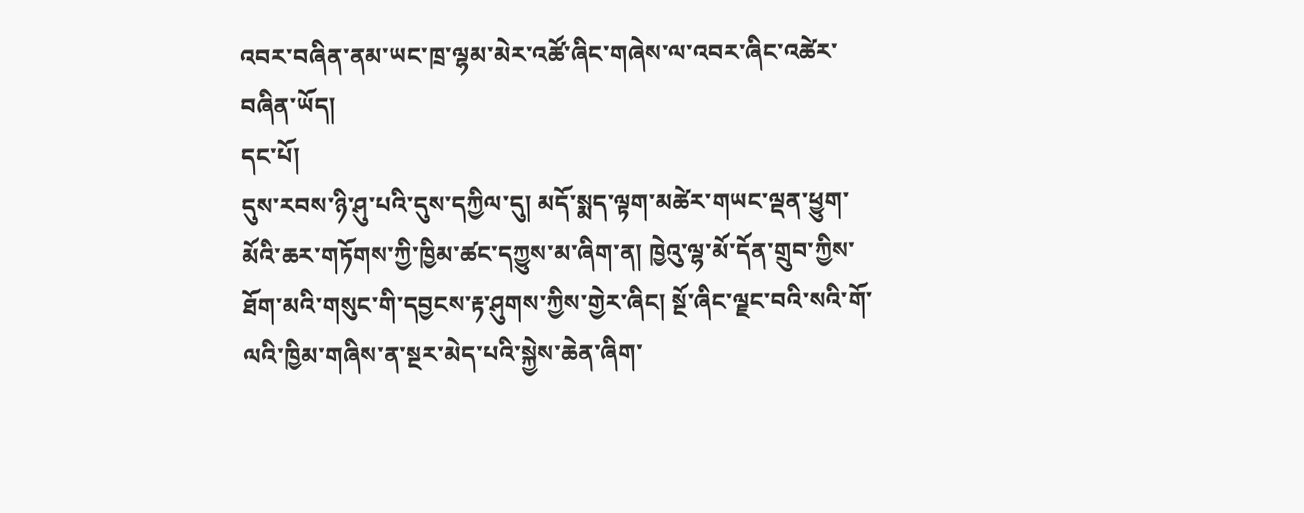འབར་བཞིན་ནམ་ཡང་ཁྲ་ལྷམ་མེར་འཚོ་ཞིང་གཞེས་ལ་འབར་ཞིང་འཚེར་བཞིན་ཡོད།
དང་པོ།
དུས་རབས་ཉི་ཤུ་པའི་དུས་དཀྱིལ་དུ། མདོ་སྨད་ལྟག་མཚེར་གཡང་ལྡན་ཕྱུག་མོའི་ཆར་གཏོགས་ཀྱི་ཁྱིམ་ཚང་དཀྱུས་མ་ཞིག་ན། ཁྱེའུ་ལྷ་མོ་དོན་གྲུབ་ཀྱིས་ཐོག་མའི་གསུང་གི་དབྱངས་རྟ་ཤུགས་ཀྱིས་གྱེར་ཞིང། སྔོ་ཞིང་ལྗང་བའི་སའི་གོ་ལའི་ཁྱིམ་གཞིས་ན་སྔར་མེད་པའི་སྐྱེས་ཆེན་ཞིག་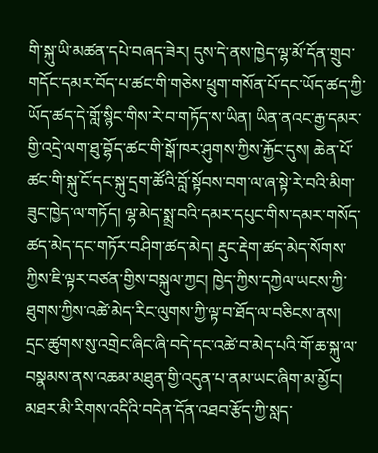གི་སྐུ་ཡི་མཚན་དཔེ་བཞད་ཟེར། དུས་དེ་ནས་ཁྱེད་ལྷ་མོ་དོན་གྲུབ་གདོང་དམར་བོད་པ་ཚང་གི་གཅེས་ཕྲུག་གསོན་པོ་དང་ཡོད་ཚད་ཀྱི་ཡོད་ཚད་དེ་གློ་སྙིང་གིས་རེ་བ་གཏོད་ས་ཡིན། ཡིན་ནའང་རྒྱ་དམར་གྱི་འདྲེ་ལག་ཐུ་བྷོད་ཚང་གི་སྒོ་ཁར་ཤུགས་ཀྱིས་རྐྱོང་དུས། ཆེན་པོ་ཚང་གི་སྐུ་ངོ་དང་སྐུ་དྲག་ཚོའི་བློ་སྟོབས་བག་ལ་ཞ་སྟེ་རེ་བའི་མིག་ཟུང་ཁྱེད་ལ་གཏོད། ལྷ་མེད་སྨྲ་བའི་དམར་དཔུང་གིས་དམར་གསོད་ཚད་མེད་དང་གཏོར་བཤིག་ཚད་མེད། རྡུང་རྡེག་ཚད་མེད་སོགས་ཀྱིས་ཇི་ལྟར་བཙན་གྱིས་བསྐུལ་ཀྱང། ཁྱེད་ཀྱིས་དཀྱེལ་ཡངས་ཀྱི་ཐུགས་ཀྱིས་འཚེ་མེད་རིང་ལུགས་ཀྱི་ལྟ་བ་ཐོད་ལ་བཅིངས་ནས། དྲང་ཚུགས་སུ་འགྲེང་ཞིང་ཞི་བདེ་དང་འཚེ་བ་མེད་པའི་གོ་ཆ་སྐུ་ལ་བསྣམས་ནས་འཆམ་མཐུན་གྱི་འདུན་པ་ནམ་ཡང་ཞིག་མ་མྱོང། མཐར་མི་རིགས་འདིའི་བདེན་དོན་འཐབ་རྩོད་ཀྱི་སླད་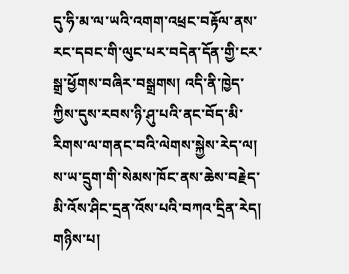དུ་ཧི་མ་ལ་ཡའི་འགག་འཕྲང་བརྟོལ་ནས་རང་དབང་གི་ལུང་པར་བདེན་དོན་གྱི་ངར་སྒྲ་ཕྱོགས་བཞིར་བསྒྲགས། འདི་ནི་ཁྱེད་ཀྱིས་དུས་རབས་ཉི་ཤུ་པའི་ནང་བོད་མི་རིགས་ལ་གནང་བའི་ལེགས་སྐྱེས་རེད་ལ། ས་ཡ་དྲུག་གི་སེམས་ཁོང་ནས་ཆེས་བརྗེད་མི་འོས་ཤིང་དྲན་འོས་པའི་བཀའ་དྲིན་རེད།
གཉིས་པ།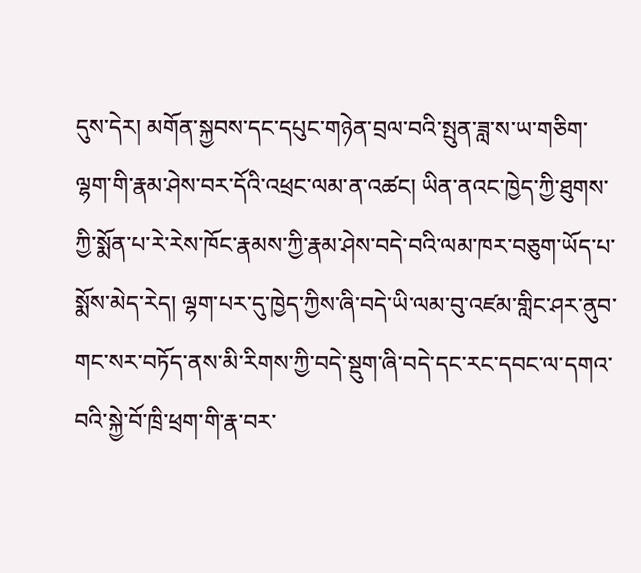དུས་དེར། མགོན་སྐྱབས་དང་དཔུང་གཉེན་བྲལ་བའི་སྤུན་ཟླ་ས་ཡ་གཅིག་ལྷག་གི་རྣམ་ཤེས་བར་དོའི་འཕྲང་ལམ་ན་འཚང། ཡིན་ནའང་ཁྱེད་ཀྱི་ཐུགས་ཀྱི་སྨོན་པ་རེ་རེས་ཁོང་རྣམས་ཀྱི་རྣམ་ཤེས་བདེ་བའི་ལམ་ཁར་བཅུག་ཡོད་པ་སྨོས་མེད་རེད། ལྷག་པར་དུ་ཁྱེད་ཀྱིས་ཞི་བདེ་ཡི་ལམ་བུ་འཛམ་གླིང་ཤར་ནུབ་གང་སར་བཏོད་ནས་མི་རིགས་ཀྱི་བདེ་སྡུག་ཞི་བདེ་དང་རང་དབང་ལ་དགའ་བའི་སྐྱེ་བོ་ཁྲི་ཕྲག་གི་རྣ་བར་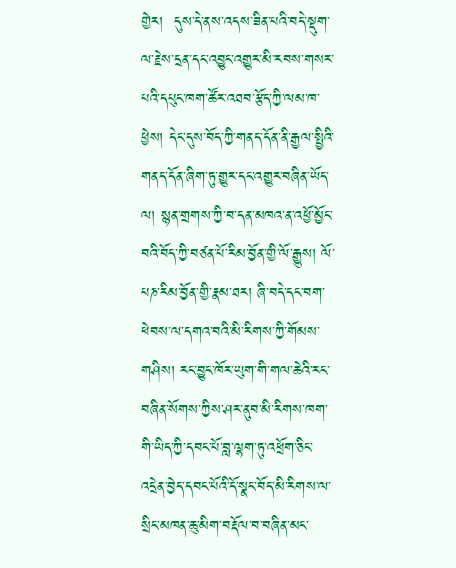གྱེར།  དུས་དེ་ནས་འདས་ཟིན་པའི་བདེ་སྡུག་ལ་རྗེས་དྲན་དང་འབྱུང་འགྱུར་མི་རབས་གསར་པའི་དཔུང་ཁག་ཚོར་འཐབ་རྩོད་ཀྱི་ལམ་ཁ་ཕྱེས། དེང་དུས་བོད་ཀྱི་གནད་དོན་ནི་རྒྱལ་སྤྱིའི་གནད་དོན་ཞིག་ཏུ་གྱུར་དང་འགྱུར་བཞིན་ཡོད་ལ། སྙན་གྲགས་ཀྱི་བ་དན་མཁའ་ན་འཕྱོ་མྱོང་བའི་བོད་ཀྱི་བཙན་པོ་རིམ་བྱོན་གྱི་ལོ་རྒྱུས། ལོ་པཎ་རིམ་བྱོན་གྱི་རྣམ་ཐར། ཞི་བདེ་དང་བག་ཕེབས་ལ་དགའ་བའི་མི་རིགས་ཀྱི་གོམས་གཤིས། རང་བྱུང་ཁོར་ཡུག་གི་གལ་ཆེའི་རང་བཞིན་སོགས་ཀྱིས་ཤར་ནུབ་མི་རིགས་ཁག་གི་ཡིད་ཀྱི་དབང་པོ་བླ་ལྷག་ཏུ་འཕྲོག་ཅིང་འདྲེན་བྱེད་དབང་པོའི་དོ་སྣང་བོད་མི་རིགས་ལ་སྲིང་མཁན་ཆུ་མིག་བརྡོལ་བ་བཞིན་མང་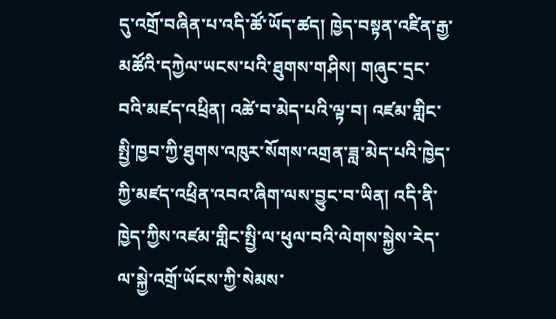དུ་འགྲོ་བཞིན་པ་འདི་ཚོ་ཡོད་ཚད། ཁྱེད་བསྟན་འཛིན་རྒྱ་མཚོའི་དཀྱེལ་ཡངས་པའི་ཐུགས་གཤིས། གཞུང་དྲང་བའི་མཛད་འཕྲིན། འཚེ་བ་མེད་པའི་ལྟ་བ། འཛམ་གླིང་སྤྱི་ཁྱབ་ཀྱི་ཐུགས་འཁུར་སོགས་འགྲན་ཟླ་མེད་པའི་ཁྱེད་ཀྱི་མཛད་འཕྲིན་འབའ་ཞིག་ལས་བྱུང་བ་ཡིན། འདི་ནི་ཁྱེད་ཀྱིས་འཛམ་གླིང་སྤྱི་ལ་ཕུལ་བའི་ལེགས་སྐྱེས་རེད་ལ་སྐྱེ་འགྲོ་ཡོངས་ཀྱི་སེམས་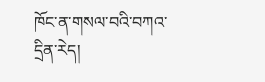ཁོང་ན་གསལ་བའི་བཀའ་དྲིན་རེད།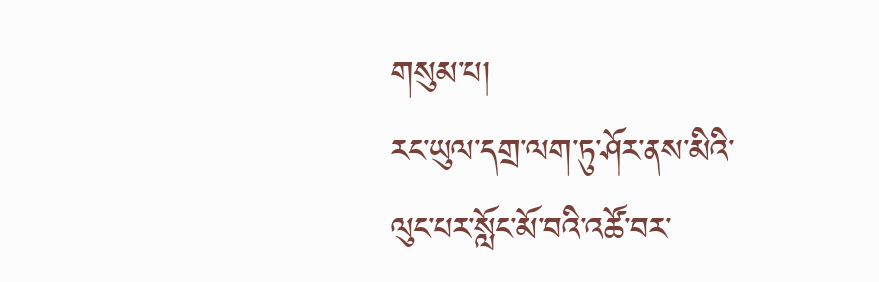གསུམ་པ།
རང་ཡུལ་དགྲ་ལག་ཏུ་ཤོར་ནས་མིའི་ལུང་པར་སློང་མོ་བའི་འཚོ་བར་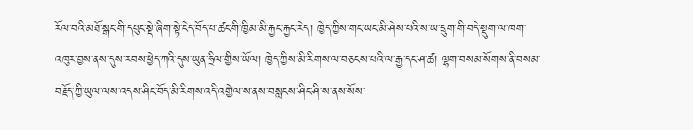རོལ་བའི་མཐོ་སྒང་གི་དཔུང་སྡེ་ཞིག་སྟེ་ངེད་བོད་པ་ཚང་གི་ཁྱིམ་མི་རྐྱང་རྐྱང་རེད། ཁྱེད་ཀྱིས་གང་ཡང་མི་ཤེས་པའི་ས་ཡ་དྲུག་གི་བདེ་སྡུག་ལ་ཁག་འཁུར་བྱས་ནས་དུས་རབས་ཕྱེད་ཀའི་དུས་ཡུན་ཧྲིལ་གྱིས་ཡོལ། ཁྱེད་ཀྱིས་མི་རིགས་ལ་བཅངས་པའི་ལ་རྒྱ་དང་ཤ་ཚ། ལྷག་བསམ་སོགས་ནི་བསམ་བརྗོད་ཀྱི་ཡུལ་ལས་འདས་ཤིང་བོད་མི་རིགས་འདི་འགྱེལ་ས་ནས་བསླངས་ཤིང་ཤི་ས་ནས་སོས་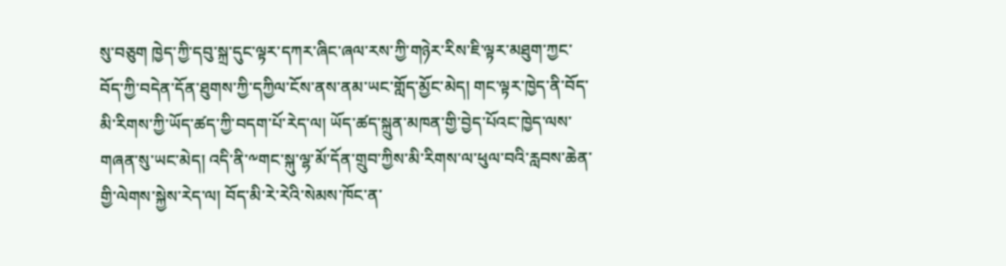སུ་བཅུག ཁྱེད་ཀྱི་དབུ་སྐྲ་དུང་ལྟར་དཀར་ཞིང་ཞལ་རས་ཀྱི་གཉེར་རིས་ཇི་ལྟར་མཐུག་ཀྱང་བོད་ཀྱི་བདེན་དོན་ཐུགས་ཀྱི་དཀྱིལ་ངོས་ནས་ནམ་ཡང་གློད་མྱོང་མེད། གང་ལྟར་ཁྱེད་ནི་བོད་མི་རིགས་ཀྱི་ཡོད་ཚད་ཀྱི་བདག་པོ་རེད་ལ། ཡོད་ཚད་སྐྲུན་མཁན་གྱི་བྱེད་པོའང་ཁྱེད་ལས་གཞན་སུ་ཡང་མེད། འདི་ནི་༸གང་སྐུ་ལྷ་མོ་དོན་གྲུབ་ཀྱིས་མི་རིགས་ལ་ཕུལ་བའི་རླབས་ཆེན་གྱི་ལེགས་སྐྱེས་རེད་ལ། བོད་མི་རེ་རེའི་སེམས་ཁོང་ན་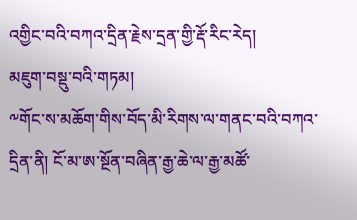འགྱིང་བའི་བཀའ་དྲིན་རྗེས་དྲན་གྱི་རྡོ་རིང་རེད།
མཇུག་བསྡུ་བའི་གཏམ།
༸གོང་ས་མཆོག་གིས་བོད་མི་རིགས་ལ་གནང་བའི་བཀའ་དྲིན་ནི། ངོ་མ་ཨ་སྔོན་བཞིན་རྒྱ་ཆེ་ལ་རྒྱ་མཚོ་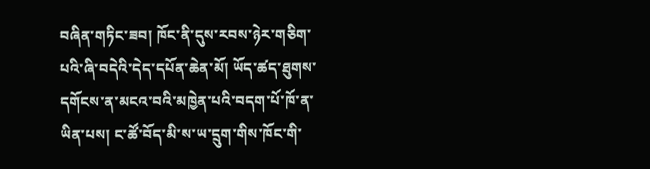བཞིན་གཏིང་ཟབ། ཁོང་ནི་དུས་རབས་ཉེར་གཅིག་པའི་ཞི་བདེའི་དེད་དཔོན་ཆེན་མོ། ཡོད་ཚད་ཐུགས་དགོངས་ན་མངའ་བའི་མཁྱེན་པའི་བདག་པོ་ཁོ་ན་ཡིན་པས། ང་ཚོ་བོད་མི་ས་ཡ་དྲུག་གིས་ཁོང་གི་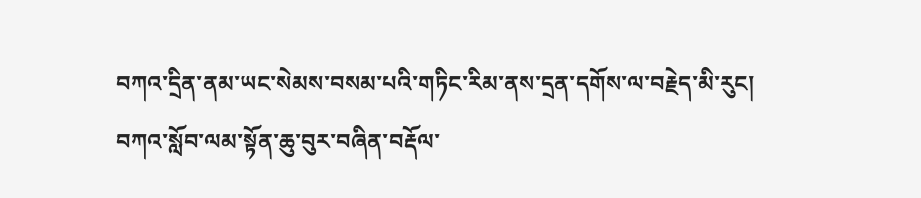བཀའ་དྲིན་ནམ་ཡང་སེམས་བསམ་པའི་གཏིང་རིམ་ནས་དྲན་དགོས་ལ་བརྗེད་མི་རུང།
བཀའ་སློབ་ལམ་སྟོན་ཆུ་བུར་བཞིན་བརྡོལ་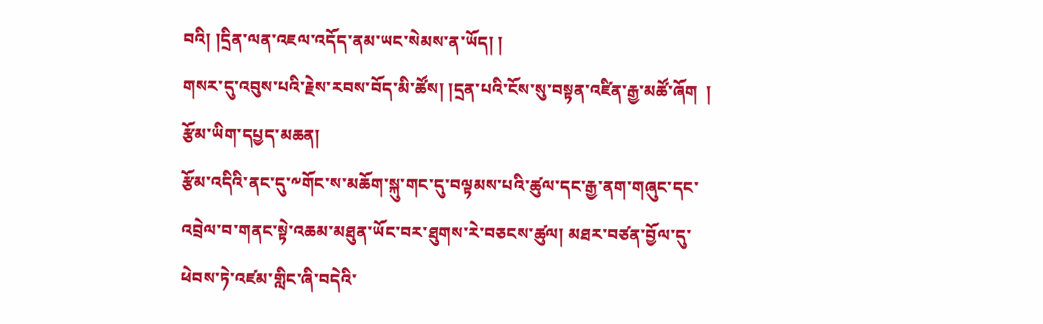བའི། །དྲིན་ལན་འཇལ་འདོད་ནམ་ཡང་སེམས་ན་ཡོད། །
གསར་དུ་འབུས་པའི་རྗེས་རབས་བོད་མི་ཚོས། །དྲན་པའི་ངོས་སུ་བསྟན་འཛིན་རྒྱ་མཚོ་ཞོག  །
རྩོམ་ཡིག་དཔྱད་མཆན།
རྩོམ་འདིའི་ནང་དུ་༸གོང་ས་མཆོག་སྐུ་གང་དུ་བལྟམས་པའི་ཚུལ་དང་རྒྱ་ནག་གཞུང་དང་འབྲེལ་བ་གནང་སྟེ་འཆམ་མཐུན་ཡོང་བར་ཐུགས་རེ་བཅངས་ཚུལ། མཐར་བཙན་བྱོལ་དུ་ཕེབས་ཏེ་འཛམ་གླིང་ཞི་བདེའི་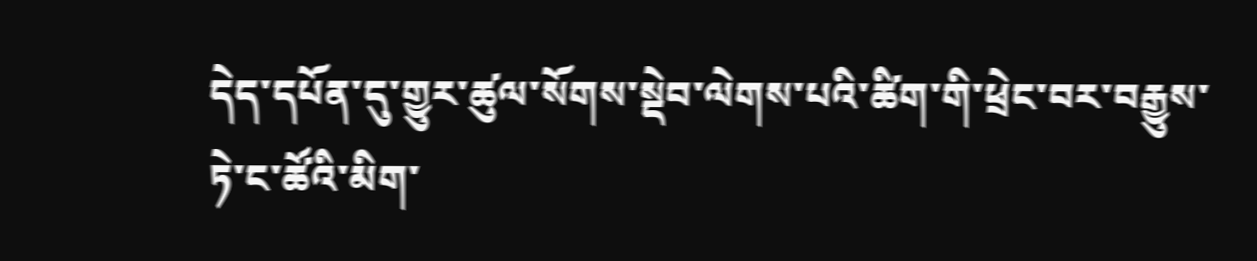དེད་དཔོན་དུ་གྱུར་ཚུལ་སོགས་སྡེབ་ལེགས་པའི་ཚིག་གི་ཕྲེང་བར་བརྒྱུས་ཏེ་ང་ཚོའི་མིག་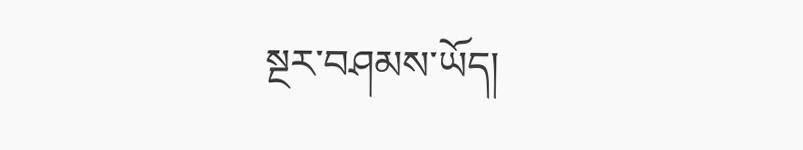སྔར་བཤམས་ཡོད།